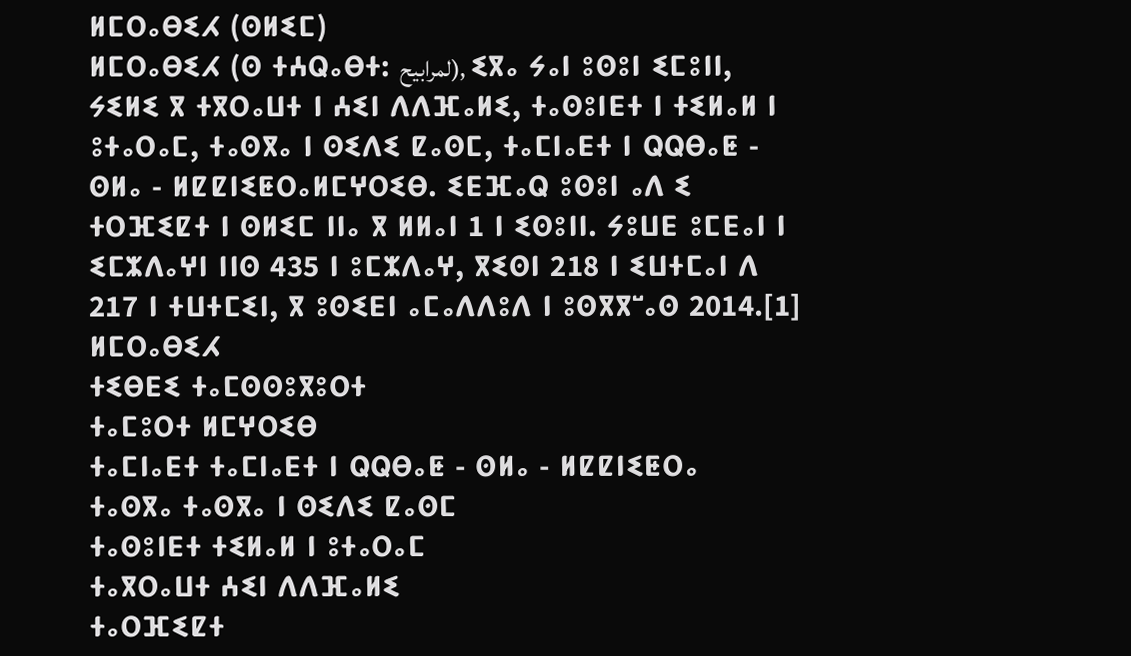ⵍⵎⵔⴰⴱⵉⵃ (ⵙⵍⵉⵎ)
ⵍⵎⵔⴰⴱⵉⵃ (ⵙ ⵜⵄⵕⴰⴱⵜ: لمرابيح), ⵉⴳⴰ ⵢⴰⵏ ⵓⵙⵓⵏ ⵉⵎⵓⵏⵏ, ⵢⵉⵍⵉ ⴳ ⵜⴳⵔⴰⵡⵜ ⵏ ⵄⵉⵏ ⴷⴷⴼⴰⵍⵉ, ⵜⴰⵙⵓⵏⴹⵜ ⵏ ⵜⵉⵍⴰⵍ ⵏ ⵓⵜⴰⵔⴰⵎ, ⵜⴰⵙⴳⴰ ⵏ ⵙⵉⴷⵉ ⵇⴰⵙⵎ, ⵜⴰⵎⵏⴰⴹⵜ ⵏ ⵕⵕⴱⴰⵟ - ⵙⵍⴰ - ⵍⵇⵇⵏⵉⵟⵔⴰⵍⵎⵖⵔⵉⴱ. ⵉⴹⴼⴰⵕ ⵓⵙⵓⵏ ⴰⴷ ⵉ ⵜⵔⴼⵉⵇⵜ ⵏ ⵙⵍⵉⵎ ⵏⵏⴰ ⴳ ⵍⵍⴰⵏ 1 ⵏ ⵉⵙⵓⵏⵏ. ⵢⵓⵡⴹ ⵓⵎⴹⴰⵏ ⵏ ⵉⵎⵣⴷⴰⵖⵏ ⵏⵏⵙ 435 ⵏ ⵓⵎⵣⴷⴰⵖ, ⴳⵉⵙⵏ 218 ⵏ ⵉⵡⵜⵎⴰⵏ ⴷ 217 ⵏ ⵜⵡⵜⵎⵉⵏ, ⴳ ⵓⵙⵉⴹⵏ ⴰⵎⴰⴷⴷⵓⴷ ⵏ ⵓⵙⴳⴳⵯⴰⵙ 2014.[1]
ⵍⵎⵔⴰⴱⵉⵃ
ⵜⵉⴱⴹⵉ ⵜⴰⵎⵙⵙⵓⴳⵓⵔⵜ
ⵜⴰⵎⵓⵔⵜ ⵍⵎⵖⵔⵉⴱ
ⵜⴰⵎⵏⴰⴹⵜ ⵜⴰⵎⵏⴰⴹⵜ ⵏ ⵕⵕⴱⴰⵟ - ⵙⵍⴰ - ⵍⵇⵇⵏⵉⵟⵔⴰ
ⵜⴰⵙⴳⴰ ⵜⴰⵙⴳⴰ ⵏ ⵙⵉⴷⵉ ⵇⴰⵙⵎ
ⵜⴰⵙⵓⵏⴹⵜ ⵜⵉⵍⴰⵍ ⵏ ⵓⵜⴰⵔⴰⵎ
ⵜⴰⴳⵔⴰⵡⵜ ⵄⵉⵏ ⴷⴷⴼⴰⵍⵉ
ⵜⴰⵔⴼⵉⵇⵜ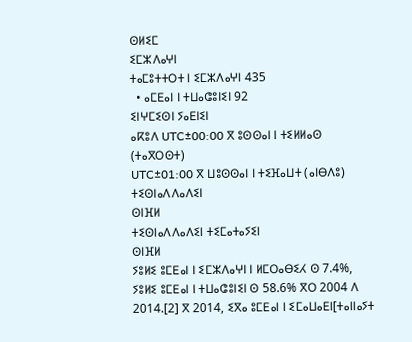ⵙⵍⵉⵎ
ⵉⵎⵣⴷⴰⵖⵏ
ⵜⴰⵎⵓⵜⵜⵔⵜ ⵏ ⵉⵎⵣⴷⴰⵖⵏ 435
  • ⴰⵎⴹⴰⵏ ⵏ ⵜⵡⴰⵛⵓⵏⵉⵏ 92
ⵉⵏⵖⵎⵉⵙⵏ ⵢⴰⴹⵏⵉⵏ
ⴰⴽⵓⴷ UTC±00:00 ⴳ ⵓⵙⵙⴰⵏ ⵏ ⵜⵉⵍⵍⴰⵙ (ⵜⴰⴳⵔⵙⵜ)
UTC±01:00 ⴳ ⵡⵓⵙⵙⴰⵏ ⵏ ⵜⵉⴼⴰⵡⵜ (ⴰⵏⴱⴷⵓ)
ⵜⵉⵙⵏⴰⴷⴷⴰⴷⵉⵏ
ⵙⵏⴼⵍ
ⵜⵉⵙⵏⴰⴷⴷⴰⴷⵉⵏ ⵜⵉⵎⴰⵜⴰⵢⵉⵏ
ⵙⵏⴼⵍ
ⵢⵓⵍⵉ ⵓⵎⴹⴰⵏ ⵏ ⵉⵎⵣⴷⴰⵖⵏ ⵏ ⵍⵎⵔⴰⴱⵉⵃ ⵙ 7.4%, ⵢⵓⵍⵉ ⵓⵎⴹⴰⵏ ⵏ ⵜⵡⴰⵛⵓⵏⵉⵏ ⵙ 58.6% ⴳⵔ 2004 ⴷ 2014.[2] ⴳ 2014, ⵉⴳⴰ ⵓⵎⴹⴰⵏ ⵏ ⵉⵎⴰⵡⴰⴹⵏ[ⵜⴰⵏⵏⴰⵢⵜ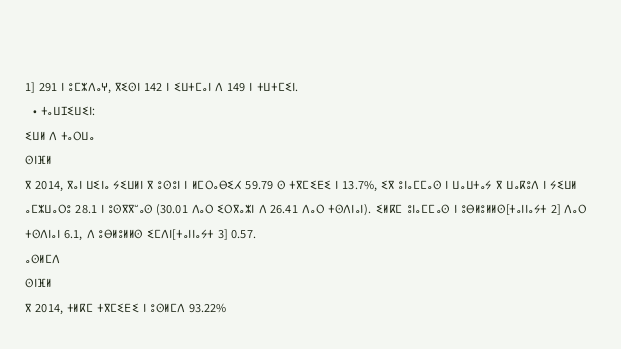1] 291 ⵏ ⵓⵎⵣⴷⴰⵖ, ⴳⵉⵙⵏ 142 ⵏ ⵉⵡⵜⵎⴰⵏ ⴷ 149 ⵏ ⵜⵡⵜⵎⵉⵏ.
  • ⵜⴰⵡⵊⵉⵡⵉⵏ:
ⵉⵡⵍ ⴷ ⵜⴰⵔⵡⴰ
ⵙⵏⴼⵍ
ⴳ 2014, ⴳⴰⵏ ⵡⵉⵏⴰ ⵢⵉⵡⵍⵏ ⴳ ⵓⵙⵓⵏ ⵏ ⵍⵎⵔⴰⴱⵉⵃ 59.79 ⵙ ⵜⴳⵎⵉⴹⵉ ⵏ 13.7%, ⵉⴳ ⵓⵏⴰⵎⵎⴰⵙ ⵏ ⵡⴰⵡⵜⴰⵢ ⴳ ⵡⴰⴽⵓⴷ ⵏ ⵢⵉⵡⵍ ⴰⵎⵣⵡⴰⵔⵓ 28.1 ⵏ ⵓⵙⴳⴳⵯⴰⵙ (30.01 ⴷⴰⵔ ⵉⵔⴳⴰⵣⵏ ⴷ 26.41 ⴷⴰⵔ ⵜⵙⴷⵏⴰⵏ). ⵉⵍⴽⵎ ⵓⵏⴰⵎⵎⴰⵙ ⵏ ⵓⴱⵍⵓⵍⵍⵙ[ⵜⴰⵏⵏⴰⵢⵜ 2] ⴷⴰⵔ ⵜⵙⴷⵏⴰⵏ 6.1, ⴷ ⵓⴱⵍⵓⵍⵍⵙ ⵉⵎⴷⵏ[ⵜⴰⵏⵏⴰⵢⵜ 3] 0.57.
ⴰⵙⵍⵎⴷ
ⵙⵏⴼⵍ
ⴳ 2014, ⵜⵍⴽⵎ ⵜⴳⵎⵉⴹⵉ ⵏ ⵓⵙⵍⵎⴷ 93.22%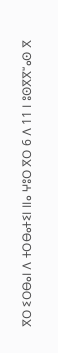ⴳⵔ ⵉⵔⴱⴰⵏ ⴷ ⵜⵔⴱⴰⵜⵉⵏ ⵏⵏⴰ ⵖⵓⵔ ⴳⵔ 6 ⴷ 11 ⵏ ⵓⵙⴳⴳⵯⴰⵙ ⴳ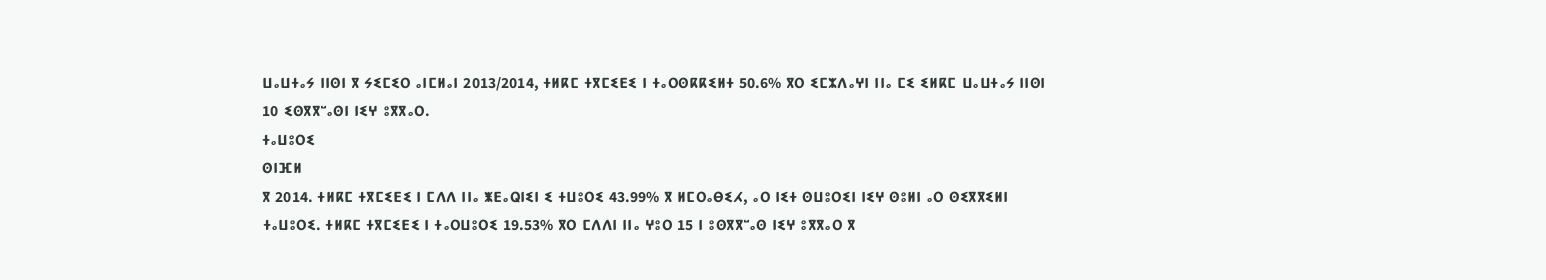ⵡⴰⵡⵜⴰⵢ ⵏⵏⵙⵏ ⴳ ⵢⵉⵎⵉⵔ ⴰⵏⵎⵍⴰⵏ 2013/2014, ⵜⵍⴽⵎ ⵜⴳⵎⵉⴹⵉ ⵏ ⵜⴰⵔⵙⴽⴽⵉⵍⵜ 50.6% ⴳⵔ ⵉⵎⵣⴷⴰⵖⵏ ⵏⵏⴰ ⵎⵉ ⵉⵍⴽⵎ ⵡⴰⵡⵜⴰⵢ ⵏⵏⵙⵏ 10 ⵉⵙⴳⴳⵯⴰⵙⵏ ⵏⵉⵖ ⵓⴳⴳⴰⵔ.
ⵜⴰⵡⵓⵔⵉ
ⵙⵏⴼⵍ
ⴳ 2014. ⵜⵍⴽⵎ ⵜⴳⵎⵉⴹⵉ ⵏ ⵎⴷⴷ ⵏⵏⴰ ⵥⴹⴰⵕⵏⵉⵏ ⵉ ⵜⵡⵓⵔⵉ 43.99% ⴳ ⵍⵎⵔⴰⴱⵉⵃ, ⴰⵔ ⵏⵉⵜ ⵙⵡⵓⵔⵉⵏ ⵏⵉⵖ ⵙⵓⵍⵏ ⴰⵔ ⵙⵉⴳⴳⵉⵍⵏ ⵜⴰⵡⵓⵔⵉ. ⵜⵍⴽⵎ ⵜⴳⵎⵉⴹⵉ ⵏ ⵜⴰⵔⵡⵓⵔⵉ 19.53% ⴳⵔ ⵎⴷⴷⵏ ⵏⵏⴰ ⵖⵓⵔ 15 ⵏ ⵓⵙⴳⴳⵯⴰⵙ ⵏⵉⵖ ⵓⴳⴳⴰⵔ ⴳ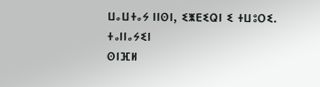ⵡⴰⵡⵜⴰⵢ ⵏⵏⵙⵏ, ⵉⵥⴹⵉⵕⵏ ⵉ ⵜⵡⵓⵔⵉ.
ⵜⴰⵏⵏⴰⵢⵉⵏ
ⵙⵏⴼⵍ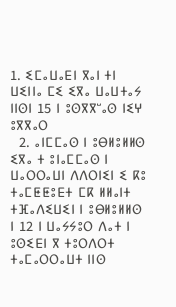1. ⵉⵎⴰⵡⴰⴹⵏ ⴳⴰⵏ ⵜⵏ ⵡⵉⵏⵏⴰ ⵎⵉ ⵉⴳⴰ ⵡⴰⵡⵜⴰⵢ ⵏⵏⵙⵏ 15 ⵏ ⵓⵙⴳⴳⵯⴰⵙ ⵏⵉⵖ ⵓⴳⴳⴰⵔ
  2. ⴰⵏⵎⵎⴰⵙ ⵏ ⵓⴱⵍⵓⵍⵍⵙ ⵉⴳⴰ ⵜ ⵓⵏⴰⵎⵎⴰⵙ ⵏ ⵡⴰⵔⵔⴰⵡⵏ ⴷⴷⵔⵏⵉⵏ ⵉ ⴽⵓ ⵜⴰⵎⵟⵟⵓⴹⵜ ⵎⴽ ⵍⵍⴰⵏⵜ ⵜⴼⴰⴷⵉⵡⵉⵏ ⵏ ⵓⴱⵍⵓⵍⵍⵙ ⵏ 12 ⵏ ⵡⴰⵢⵢⵓⵔ ⴷⴰⵜ ⵏ ⵓⵙⵉⴹⵏ ⴳ ⵜⵓⵔⴷⵔⵜ ⵜⴰⵎⴰⵔⵔⴰⵡⵜ ⵏⵏⵙ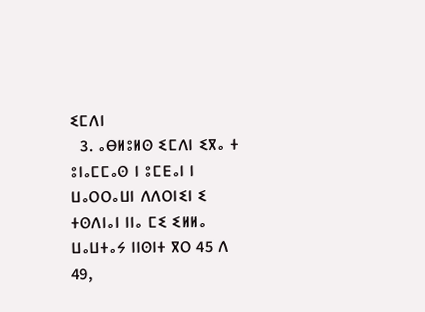ⵉⵎⴷⵏ
  3. ⴰⴱⵍⵓⵍⵙ ⵉⵎⴷⵏ ⵉⴳⴰ ⵜ ⵓⵏⴰⵎⵎⴰⵙ ⵏ ⵓⵎⴹⴰⵏ ⵏ ⵡⴰⵔⵔⴰⵡⵏ ⴷⴷⵔⵏⵉⵏ ⵉ ⵜⵙⴷⵏⴰⵏ ⵏⵏⴰ ⵎⵉ ⵉⵍⵍⴰ ⵡⴰⵡⵜⴰⵢ ⵏⵏⵙⵏⵜ ⴳⵔ 45 ⴷ 49,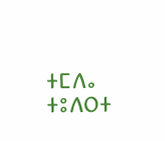ⵜⵎⴷⴰ ⵜⵓⴷⵔⵜ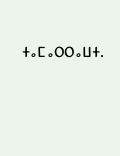ⵜⴰⵎⴰⵔⵔⴰⵡⵜ.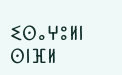ⵉⵙⴰⵖⵓⵍⵏ
ⵙⵏⴼⵍ